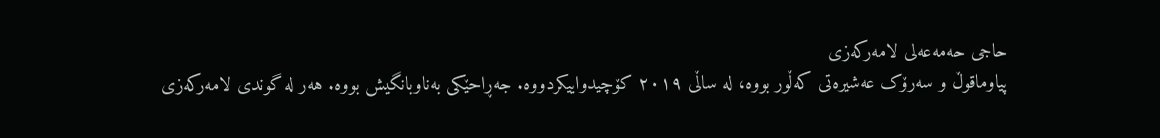حاجی حەمەعەلی لامەرکەزی
پیاوماقوڵ و سەرۆک عەشیرەتی کەڵور بووە، لە ساڵی ٢٠١٩ کۆچیدواییکردووە. جەڕاحێکی بەناوبانگیش بووە. هەر لە گوندی لامەرکەزی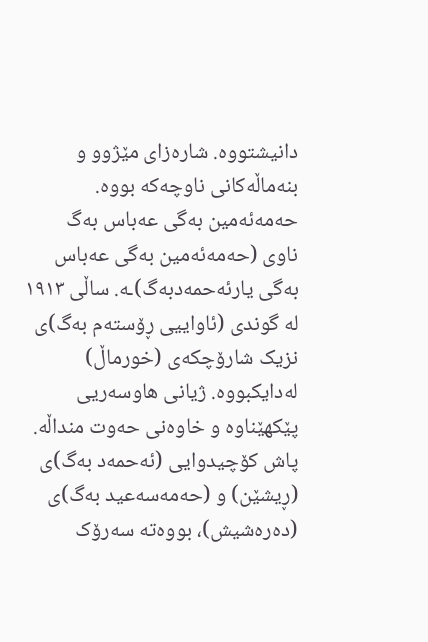دانیشتووە. شارەزای مێژوو و بنەماڵەکانی ناوچەکە بووە.
حەمەئەمین بەگی عەباس بەگ
ناوی (حەمەئەمین بەگی عەباس بەگی یارئەحمەدبەگ)ـە. ساڵی ١٩١٣ لە گوندی (ئاواییی ڕۆستەم بەگ)ى نزیک شارۆچکەی (خورماڵ) لەدایکبووه. ژیانی هاوسەریی پێکهێناوە و خاوەنی حەوت منداڵە. پاش کۆچیدوایی (ئەحمەد بەگ)ی (ڕیشێن) و (حەمەسەعید بەگ)ی (دەرەشیش)، بووەتە سەرۆک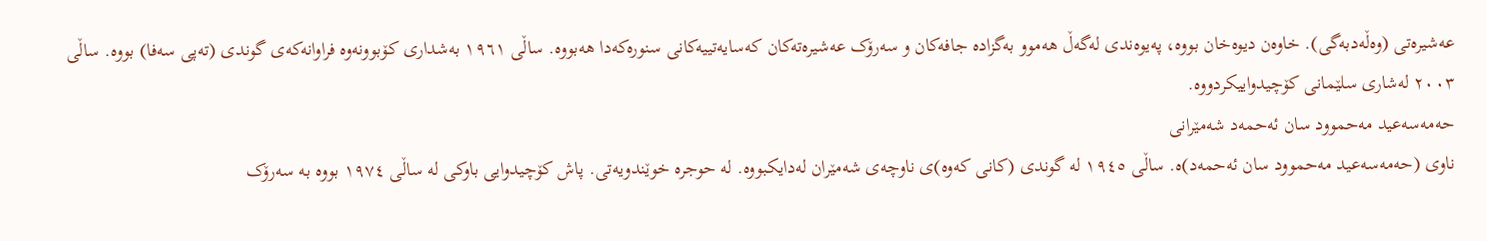عەشیرەتی (وەڵەدبەگی). خاوەن دیوەخان بووە، پەیوەندی لەگەڵ هەموو بەگزادە جافەکان و سەرۆک عەشیرەتەکان کەسایەتییەکانی سنورەکەدا هەبووه. ساڵی ١٩٦١ بەشداری کۆبوونەوە فراوانەکەی گوندی (تەپی سەفا) بووە. ساڵی ٢٠٠٣ لەشاری سلێمانی کۆچیدواییکردووە.
حەمەسەعید مەحموود سان ئەحمەد شەمێرانی
ناوی (حەمەسەعید مەحموود سان ئەحمەد)ە. ساڵی ١٩٤٥ لە گوندی (کانی کەوه)ی ناوچەی شەمێران لەدایکبووە. لە حوجره خوێندویەتی. پاش کۆچیدوایی باوکی لە ساڵی ١٩٧٤ بووە بە سەرۆک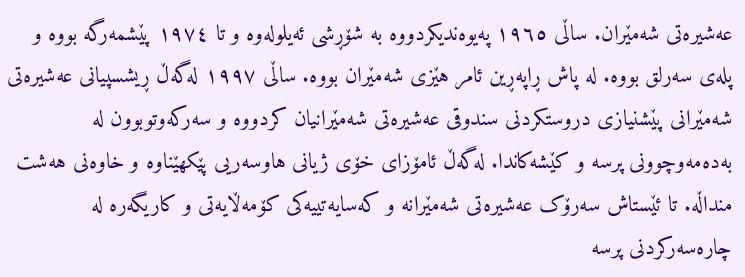عەشیرەتی شەمێران. ساڵی ١٩٦٥ پەیوەندیکردووە بە شۆڕشی ئەیلولەوە و تا ١٩٧٤ پێشمەرگە بووە و پلەی سەرلق بووە. له پاش ڕاپەڕین ئامر هێزی شەمێران بووە. ساڵی ١٩٩٧ لەگەڵ ڕیشسپیانی عەشیرەتی شەمێرانی پێشنیازی دروستکردنی سندوقی عەشیرەتی شەمێرانیان کردووە و سەرکەوتوبوون لە بەدەمەوچوونی پرسه و کێشەکاندا. لەگەڵ ئامۆزای خۆی ژیانی هاوسەریی پێکهێناوە و خاوەنی هەشت منداڵە. تا ئێستاش سەرۆک عەشیرەتی شەمێرانه و کەسایەتییەکی کۆمەڵایەتی و کاریگەرە لە چارەسەرکردنی پرسە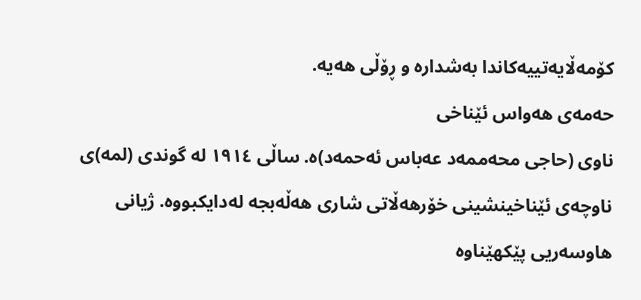کۆمەڵایەتییەکاندا بەشدارە و ڕۆڵی هەیە.
حەمەی هەواس ئێناخی
ناوی (حاجی محەممەد عەباس ئەحمەد)ە. ساڵی ١٩١٤ لە گوندی (لمە)ی ناوچەی ئێناخینشینی خۆرهەڵاتی شاری هەڵەبجە لەدایکبووە. ژیانی هاوسەریی پێکهێناوە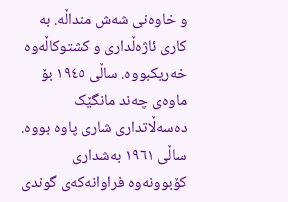و خاوەنی شەش منداڵە. بە کاری ئاژەڵداری و کشتوکاڵەوە خەریکبووە. ساڵی ١٩٤٥ بۆ ماوەی چەند مانگێک دەسەڵاتداری شاری پاوە بووە. ساڵی ١٩٦١ بەشداری کۆبوونەوه فراوانەکەی گوندی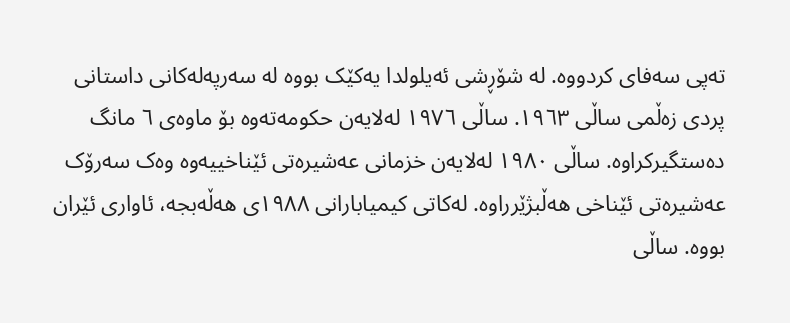تەپی سەفای کردووە. لە شۆڕشی ئەیلولدا یەکێک بووە لە سەرپەلەکانی داستانی پردی زەڵمی ساڵی ١٩٦٣. ساڵی ١٩٧٦ لەلایەن حکومەتەوه بۆ ماوەی ٦ مانگ دەستگیرکراوە. ساڵی ١٩٨٠ لەلایەن خزمانی عەشیرەتی ئێناخییەوە وەک سەرۆک عەشیرەتی ئێناخی هەڵبژێرراوە. لەکاتی کیمیابارانی ١٩٨٨ی هەڵەبجه، ئاواری ئێران بووە. ساڵی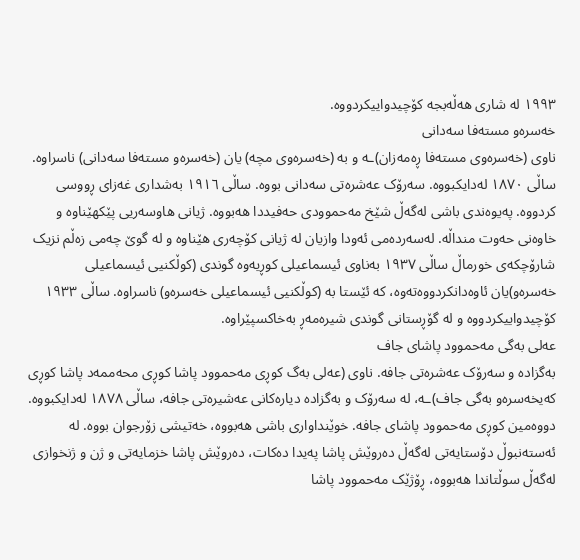١٩٩٣ له شاری هەڵەبجە کۆچیدواییکردووە.
خەسرەو مستەفا سەدانی
ناوی (خەسرەوى مستەفا ڕەمەزان)ـە و بە (خەسرەوی مچە) یان (خەسرەو مستەفا سەدانی) ناسراوە. ساڵی ١٨٧٠ لەدایکبووه. سەرۆک عەشرەتى سەدانی بووە. ساڵی ١٩١٦ بەشداری غەزای ڕووسی کردووە. پەیوەندی باشی لەگەڵ شێخ مەحموودی حەفیددا هەبووە. ژیانی هاوسەریی پێکهێناوە و خاوەنی حەوت منداڵە. لەسەردەمی ئەودا وازیان لە ژیانى کۆچەری هێناوە و لە گوێ چەمى زەڵم نزیک شارۆچکەی خورماڵ ساڵی ١٩٣٧ بەناوی ئیسماعیلی کوڕیەوە گوندی (کوڵکنیى ئیسماعیلی خەسرەو)یان ئاوەدانکردووەتەوە، کە ئێستا بە (کوڵکنیی ئیسماعیلی خەسرەو) ناسراوه. ساڵی ١٩٣٣ کۆچیدواییکردووە و لە گۆڕستانی گوندی شیرەمەڕ بەخاکسپێراوە.
عەلى بەگى مەحموود پاشاى جاف
بەگزادە و سەرۆک عەشرەتی جافە. ناوی (عەلى بەگ کوڕى مەحموود پاشا کوڕى محەممەد پاشا کوڕى کەيخەسرەو بەگى جاف)ـە، لە سەرۆک و بەگزادە ديارەکانى عەشيرەتى جافە، ساڵی ١٨٧٨ لەدایکبووه. دووەمين کوڕى مەحموود پاشاى جافه. خوێنداوارى باشى هەبووە، خەتيشى زۆرجوان بووە. لە ئەستەنبوڵ دۆستايەتى لەگەڵ دەروێش پاشا پەيدا دەکات، دەروێش پاشا خزمايەتى و ژن و ژنخوازى لەگەڵ سوڵتاندا هەبووە، ڕۆژێک مەحموود پاشا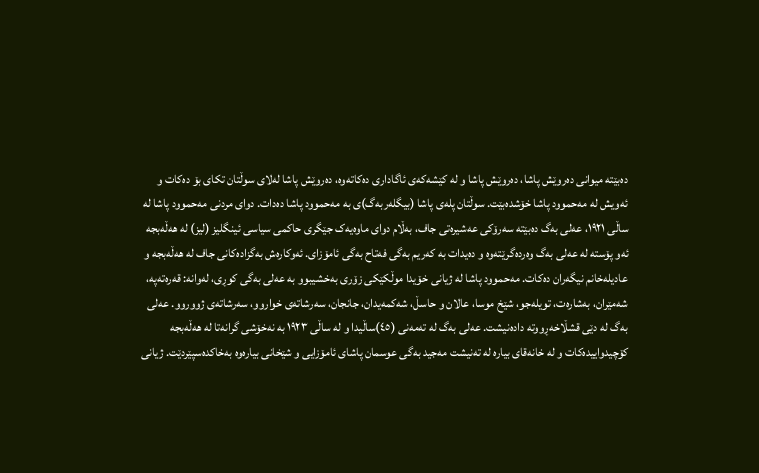دەبێتە ميوانى دەروێش پاشا، دەروێش پاشا و لە کێشەکەى ئاگادارى دەکاتەوە، دەروێش پاشا لەلاى سوڵتان تکاى بۆ دەکات و ئەويش لە مەحموود پاشا خۆشدەبێت. سوڵتان پلەى پاشا (بيگلەربەگ)ى بە مەحموود پاشا دەدات. دواى مردنى مەحموود پاشا لە ساڵى ١٩٢١، عەلى بەگ دەبێتە سەرۆکى عەشيرەتى جاف، بەڵام دواى ماوەيەک جێگرى حاکمى سياسى ئينگليز (ليز) لە هەڵەبجە ئەو پۆستە لە عەلى بەگ وەردەگرێتەوە و دەيدات بە کەريم بەگى فەتاح بەگى ئامۆزاى. ئەوکارەش بەگزادەکانى جاف لە هەڵەبجە و عاديلەخانم نيگەران دەکات. مەحموود پاشا لە ژيانى خۆيدا موڵکێکى زۆرى بەخشیبوو بە عەلى بەگى کوڕى، لەوانە: قەرەتەپە، شەمێران، بەشارەت، تويلەجو، شێخ موسا، عالان و حاسڵ، شەکمەيدان، جانجان، سەرشاتەى خواروو، سەرشاتەى ژووروو. عەلى بەگ لە دێى قشڵاخەڕووتە دادەنيشت. عەلى بەگ لە تەمەنى (٤٥)ساڵيدا و لە ساڵى ١٩٢٣ بە نەخۆشى گرانەتا لە هەڵەبجە کۆچیدوايیدەکات و لە خانەقاى بيارە لە تەنيشت مەجيد بەگى عوسمان پاشاى ئامۆزايى و شێخانى بيارەوە بەخاکدەسپێردێت. ژیانی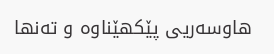هاوسەریی پێکهێناوە و تەنها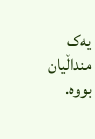يەک منداڵيان بووە.